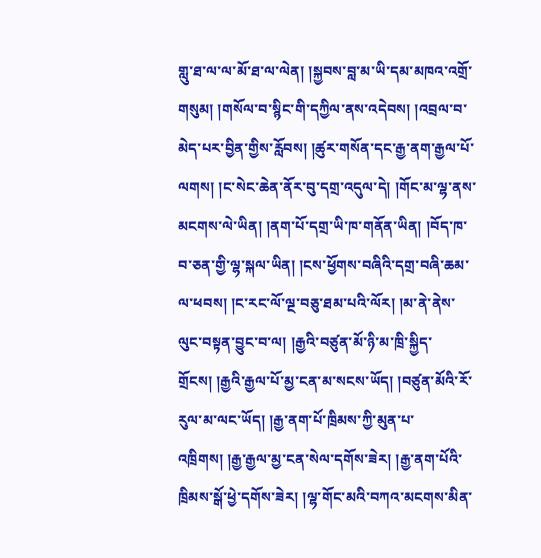གླུ་ཐ་ལ་ལ་མོ་ཐ་ལ་ལེན། །སྐྱབས་བླ་མ་ཡི་དམ་མཁའ་འགྲོ་གསུམ། །གསོལ་བ་སྙིང་གི་དཀྱིལ་ནས་འདེབས། །འབྲལ་བ་མེད་པར་བྱིན་གྱིས་རློབས། །ཚུར་གསོན་དང་རྒྱ་ནག་རྒྱལ་པོ་ལགས། །ང་སེང་ཆེན་ནོར་བུ་དགྲ་འདུལ་དེ། །གོང་མ་ལྷ་ནས་མངགས་ལེ་ཡིན། །ནག་པོ་དགྲ་ཡི་ཁ་གནོན་ཡིན། །བོད་ཁ་བ་ཅན་གྱི་ལྷ་སྐལ་ཡིན། །ངས་ཕྱོགས་བཞིའི་དགྲ་བཞི་ཆམ་ལ་ཕབས། །ང་རང་ལོ་ལྔ་བཅུ་ཐམ་པའི་ལོར། །མ་ནེ་ནེས་ལུང་བསྟན་བྱུང་བ་ལ། །རྒྱའི་བཙུན་མོ་ཉི་མ་ཁྲི་སྐྱིད་གྲོངས། །རྒྱའི་རྒྱལ་པོ་མྱ་ངན་མ་སངས་ཡོད། །བཙུན་མོའི་རོ་རུལ་མ་ལང་ཡོད། །རྒྱ་ནག་པོ་ཁྲིམས་ཀྱི་མུན་པ་འཁྲིགས། །རྒྱ་རྒྱལ་མྱ་ངན་སེལ་དགོས་ཟེར། །རྒྱ་ནག་པོའི་ཁྲིམས་སྒོ་ཕྱེ་དགོས་ཟེར། །ལྷ་གོང་མའི་བཀའ་མངགས་མིན་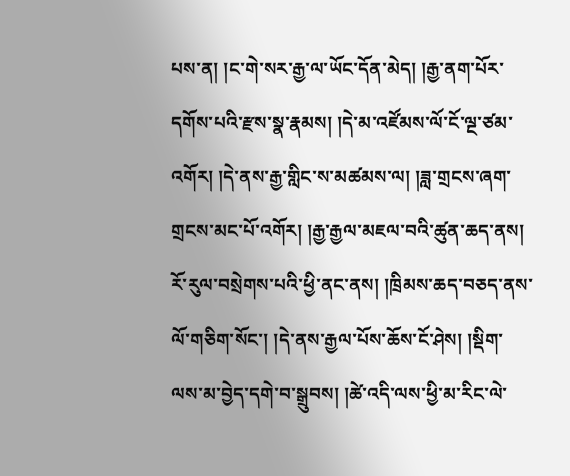པས་ན། །ང་གེ་སར་རྒྱ་ལ་ཡོང་དོན་མེད། །རྒྱ་ནག་པོར་དགོས་པའི་རྫས་སྣ་རྣམས། །དེ་མ་འཛོམས་ལོ་ངོ་ལྔ་ཙམ་འགོར། །དེ་ནས་རྒྱ་གླིང་ས་མཚམས་ལ། །ཟླ་གྲངས་ཞག་གྲངས་མང་པོ་འགོར། །རྒྱ་རྒྱལ་མཇལ་བའི་ཚུན་ཆད་ནས། རོ་རུལ་བསྲེགས་པའི་ཕྱི་ནང་ནས། །ཁྲིམས་ཆད་བཅད་ནས་ལོ་གཅིག་སོང་། །དེ་ནས་རྒྱལ་པོས་ཆོས་ངོ་ཤེས། །སྡིག་ལས་མ་བྱེད་དགེ་བ་སྒྲུབས། །ཚེ་འདི་ལས་ཕྱི་མ་རིང་ལེ་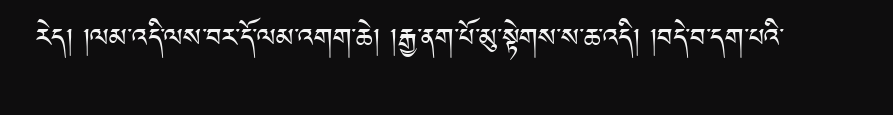རེད། །ལམ་འདི་ལས་བར་དོ་ལམ་འགག་ཆེ། །རྒྱ་ནག་པོ་མུ་སྟེགས་ས་ཆ་འདི། །བདེ་བ་དག་པའི་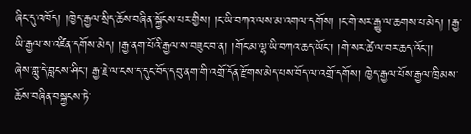ཞིང་དུ་འཁོད། །ཁྱེད་རྒྱལ་སྲིད་ཆོས་བཞིན་སྐྱོངས་པར་གྱིས། །ང་ཡི་བཀའ་ལས་མ་འགལ་དགོས། །ང་གེ་སར་རྒྱུ་ལ་ཆགས་པ་མེད། །རྒྱ་ཡི་རྒྱལ་ས་འཛིན་དགོས་མེད། །རྒྱ་ནག་པོའི་རྒྱལ་ས་བཟུང་བ་ན། །གོང་མ་ལྷ་ཡི་བཀའ་ཆད་ཡོང་། །གེ་སར་ཚེ་ལ་བར་ཆད་འོང་།།
ཞེས་གླུ་དེ་བླངས་ཤིང་། རྒྱ་རྗེ་ལ་ངས་ད་དུང་བོད་དབུ་ནག་གི་འགྲོ་དོན་རྫོགས་མེད་པས་བོད་ལ་འགྲོ་དགོས། ཁྱེད་རྒྱལ་པོས་རྒྱལ་ཁྲིམས་ཆོས་བཞིན་བསྐྱངས་ཏེ་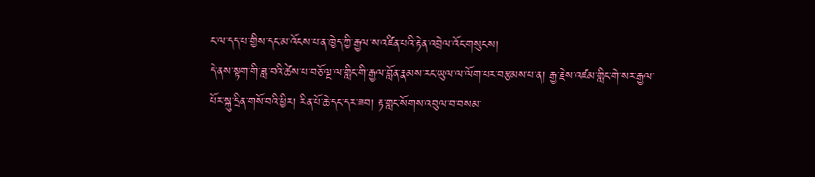ང་ལ་དད་པ་གྱིས་དང་མ་འོངས་པ་ན་ཁྱེད་ཀྱི་རྒྱལ་ས་འཛིན་པའི་རྟེན་འབྲེལ་འོང་གསུངས།
དེ་ནས་སྟག་གི་ཟླ་བའི་ཚེས་པ་བཅོ་ལྔ་ལ་གླིང་གི་རྒྱལ་བློན་རྣམས་རང་ཡུལ་ལ་ལོག་པར་བརྩམས་པ་ན། རྒྱ་རྗེས་འཛམ་གླིང་གེ་སར་རྒྱལ་པོར་སྐུ་དྲིན་གསོ་བའི་ཕྱིར། རིན་པོ་ཆེ་དང་དར་ཟབ། རྟ་གླང་སོགས་འབུལ་བ་བསམ་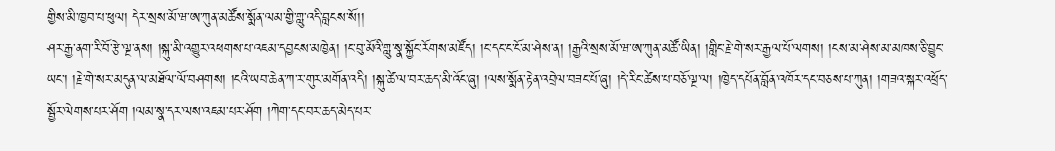གྱིས་མི་ཁྱབ་པ་ཕུལ། དེར་སྲས་མོ་ཝ་ཨ་ཀུན་མཚོས་སྨོན་ལམ་གྱི་གླུ་འདི་བླངས་སོ།།
ཤར་རྒྱ་ནག་རི་བོ་རྩེ་ལྔ་ནས། །སྐུ་མི་འགྱུར་འཕགས་པ་འཇམ་དབྱངས་མཁྱེན། །ང་བུ་མོའི་གླུ་སྣ་སྐྱོང་རོགས་མཛོད། །ང་དང་ང་ངོ་མ་ཤེས་ན། །རྒྱའི་སྲས་མོ་ཝ་ཨ་ཀུན་མཚོ་ཡིན། །གླིང་རྗེ་གེ་སར་རྒྱལ་པོ་ལགས། །ངས་མ་ཤེས་མ་མཁས་ཅི་བྱུང་ཡང་། །རྗེ་གེ་སར་མདུན་ལ་མཐོལ་ལོ་བཤགས། །ངའི་ཡབ་ཆེན་ཀ་ར་གུར་མགོན་འདི། །སྐུ་ཚེ་ལ་བར་ཆད་མི་འོང་ཞུ། །ལས་སྨོན་རྟེན་འབྲེལ་བཟང་པོ་ཞུ། །དེ་རིང་ཚེས་པ་བཅོ་ལྔ་ལ། །ཁྱེད་དཔོན་བློན་འཁོར་དང་བཅས་པ་ཀུན། །གཟའ་སྐར་འཕྲོད་སྦྱོར་ལེགས་པར་ཤོག །ལམ་སྣ་དར་ལས་འཇམ་པར་ཤོག །ཀེག་དང་བར་ཆད་མེད་པར་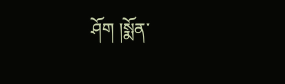ཤོག །སྨོན་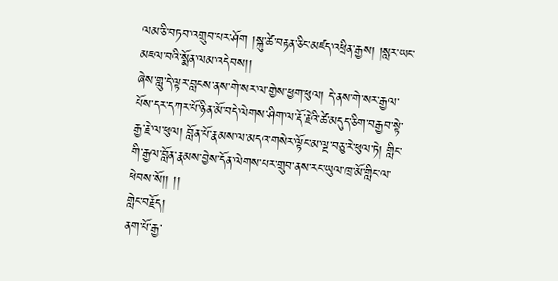ལམ་ཅི་བཏབ་འགྲུབ་པར་ཤོག །སྐུ་ཚེ་བརྟན་ཅིང་མཛད་འཕྲིན་རྒྱས། །སླར་ཡང་མཇལ་བའི་སྨོན་ལམ་འདེབས།།
ཞེས་གླུ་དེ་ལྟར་བླངས་ནས་གེ་སར་ལ་གྱེས་ཕྱག་ཕུལ། དེ་ནས་གེ་སར་རྒྱལ་པོས་དར་དཀར་པོ་ཉིན་མོ་བདེ་ལེགས་ཤིག་ལ་རྡོ་རྗེའི་ཚེ་མདུད་ཅིག་བརྒྱབ་སྟེ་རྒྱ་རྗེ་ལ་ཕུལ། བློན་པོ་རྣམས་ལ་མདའ་གསེར་ལྟོང་མ་ལྔ་བཅུ་རེ་ཕུལ་ཏེ། གླིང་གི་རྒྱལ་བློན་རྣམས་བྱེས་དོན་ལེགས་པར་གྲུབ་ནས་རང་ཡུལ་ཁྲ་མོ་གླིང་ལ་ཕེབས་སོ།། །།
གླེང་བརྗོད།
ནག་པོ་རྒྱ་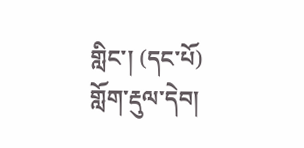གླིང་། (དང་པོ)
གློག་རྡུལ་དེབ།